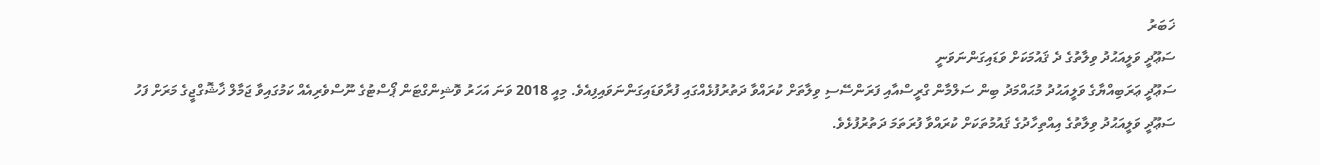ޚަބަރު
ސަޢޫދީ ވަލީއަޙުދު ވިލާތުގެ ދެ ޤައުމަކަށް ވަޑައިގަންނަވަނީ
ސަޢޫދީ ޢަރަބިއްޔާގެ ވަލީއަޙުދު މުޙައްމަދު ބިން ސަލްމާން ގްރީސްއާއި ފަރަންސޭސި ވިލާތަށް ކުރައްވާ ދަތުރުފުޅެއްގައި ފުރާވަޑައިގަންނަވައިފިއެވެ. މިއީ 2018 ވަނަ އަހަރު ވޮޝިންގްޓަން ޕޯސްޓުގެ ނޫސްވެރިއެއް ކަމުގައިވާ ޖަމާލް ޚާޝޮގްޖީގެ މަރަށް ފަހު ސަޢޫދީ ވަލީއަޙުދު ވިލާތުގެ އިއްތިހާދުގެ ޤައުމުތަކަށް ކުރައްވާ ފުރަތަމަ ދަތުރުފުޅެވެ.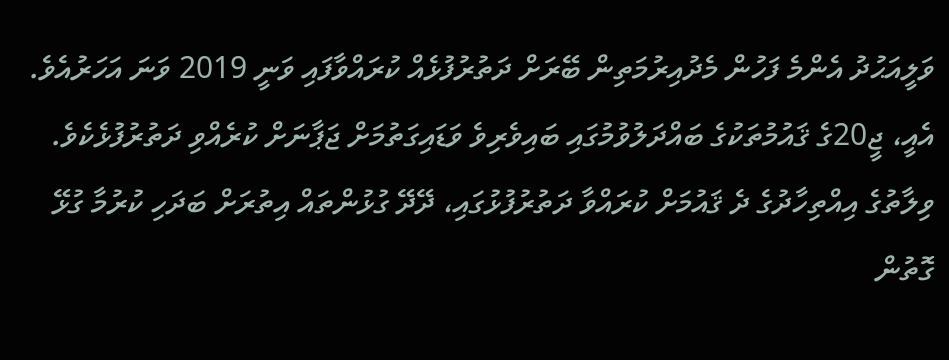ވަލީއަޙުދު އެންމެ ފަހުން މެދުއިރުމަތިން ބޭރަށް ދަތުރުފުޅެއް ކުރައްވާފައި ވަނީ 2019 ވަނަ އަހަރުއެވެ. އެއީ، ޖީ20ގެ ޤައުމުތަކުގެ ބައްދަލުވުމުގައި ބައިވެރިވެ ވަޑައިގަތުމަށް ޖަޕާނަށް ކުރެއްވި ދަތުރުފުޅެކެވެ. ވިލާތުގެ އިއްތިހާދުގެ ދެ ޤައުމަށް ކުރައްވާ ދަތުރުފުޅުގައި، ދޭދޭ ގުޅުންތައް އިތުރަށް ބަދަހި ކުރުމާ ގުޅޭ ގޮތުން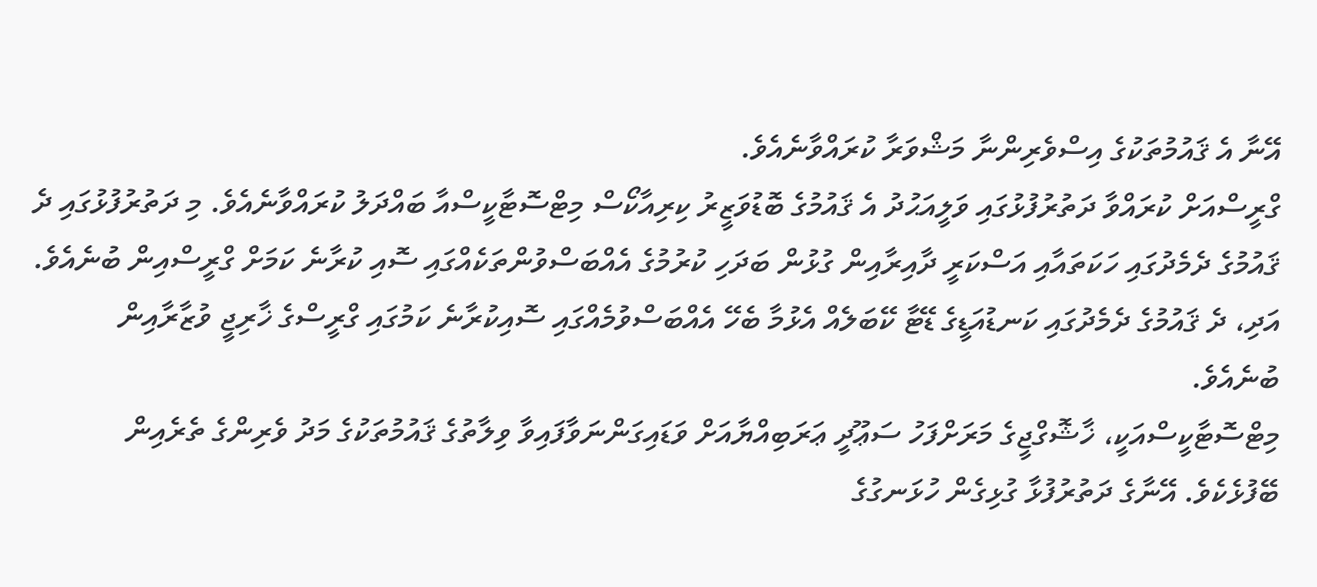އޭނާ އެ ޤައުމުތަކުގެ އިސްވެރިންނާ މަޝްވަރާ ކުރައްވާނެއެވެ.
ގްރީސްއަށް ކުރައްވާ ދަތުރުފުޅުގައި ވަލީއަޙުދު އެ ޤައުމުގެ ބޮޑުވަޒީރު ކިރިއާކޯސް މިޓްސޮޓާކީސްއާ ބައްދަލު ކުރައްވާނެއެވެ. މި ދަތުރުފުޅުގައި ދެ ޤައުމުގެ ދެމެދުގައި ހަކަތައާއި އަސްކަރީ ދާއިރާއިން ގުޅުން ބަދަހި ކުރުމުގެ އެއްބަސްވުންތަކެއްގައި ސޮއި ކުރާނެ ކަމަށް ގްރީސްއިން ބުނެއެވެ. އަދި، ދެ ޤައުމުގެ ދެމެދުގައި ކަނޑުއަޑީގެ ޑޭޓާ ކޭބަލެއް އެޅުމާ ބެހޭ އެއްބަސްވުމެއްގައި ސޮއިކުރާނެ ކަމުގައި ގްރީސްގެ ޚާރިޖީ ވުޒާރާއިން ބުނެއެވެ.
މިޓްސޮޓާކީސްއަކީ، ޚާޝޮގްޖީގެ މަރަށްފަހު ސަޢޫދީ ޢަރަބިއްޔާއަށް ވަޑައިގަންނަވާފައިވާ ވިލާތުގެ ޤައުމުތަކުގެ މަދު ވެރިންގެ ތެރެއިން ބޭފުޅެކެވެ. އޭނާގެ ދަތުރުފުޅާ ގުޅިގެން ހުޅަނގުގެ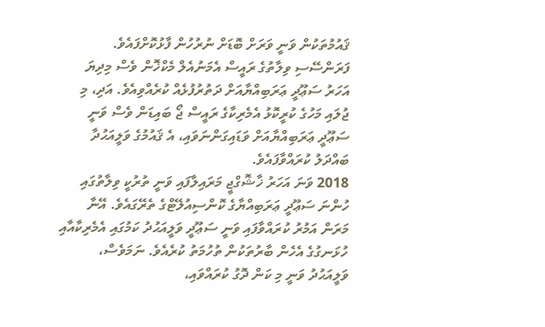ޤައުމުތަކުން ވަނީ ވަރަށް ބޮޑަށް ނުރުހުން ފާޅުކޮށްފައެވެ. ފަރަންސޭސި ވިލާތުގެ ރައީސް އެމަނުއެލް މެކްޚޮން ވެސް މިދިޔަ އަހަރު ސަޢޫދީ ޢަރަބިއްޔާއަށް ދަތުރުފުޅެއް ކުރެއްވިއެވެ. އަދި، މި ޖުލައި މަހުގެ ކުރީކޮޅު އެމެރިކާގެ ރައީސް ޖޯ ބައިޑަން ވެސް ވަނީ ސަޢޫދީ ޢަރަބިއްޔާއަށް ވަޑައިގަންނަވައި، އެ ޤައުމުގެ ވަލީއަޙުދާ ބައްދަލު ކުރައްވާފައެވެ.
2018 ވަނަ އަހަރު ޚާޝޮގްޖީ މަރައިލާފައި ވަނީ ތުރުކީ ވިލާތުގައި ހުންނަ ސަޢޫދީ ޢަރަބިއްޔާގެ ކޮންސިއުލޭޓްގެ ތެރޭގައެވެ. އޭނާ މަރަން އަމުރު ކުރައްވާފައި ވަނީ ސަޢޫދީ ވަލީއަޙުދު ކަމުގައި އެމެރިކާއާއި ހުޅަނގުގެ އެހެން ބާރުތަކުން ތުހުމަތު ކުރެއެވެ. ނަމަވެސް، ވަލީއަޙުދު ވަނީ މި ކަން ދޮގު ކުރައްވައި،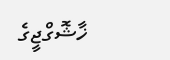ޚާޝޮގްޖީގެ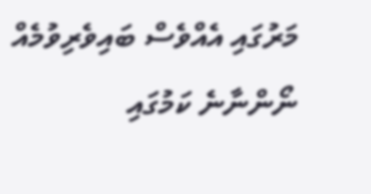މަރުގައި އެއްވެސް ބައިވެރިވުމެއް ނޯންނާނެ ކަމުގައި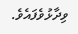ވިދާޅުވެފައެވެ.